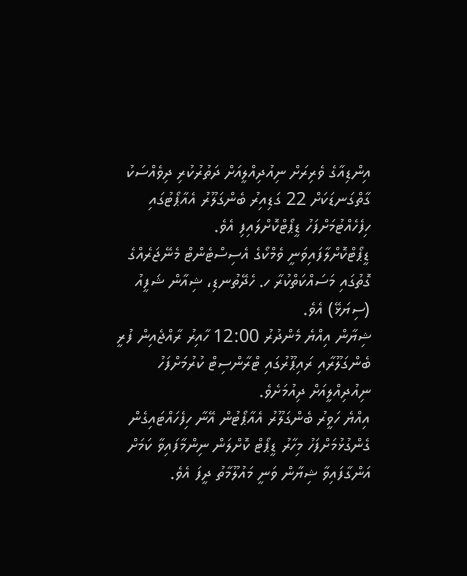އިންޑިއާގެ ވެރިރަށް ނިއުދިއްލީއަށް ދަތުރުކުރި ދިވެއްސަކު ގާތްގަނޑަކަށް 22 ގަޑިއިރު ބެންގަލޫރު އެއާޕޯޓުގައި ހިފެހެއްޓުމަށްފަހު ޑީޕޯޓްކޮށްލައިފި އެވެ.
ޑީޕޯޓްކޮށްލާފައިވަނީ ވެމްކޯގެ އެސިސްޓެންޓް މެނޭޖަރެއްގެ ގޮތުގައި މަސައްކަތްކުރާ ހ. ހެދޭތުނޑި، ޝިއާން ޝަފީއު (ސިޔަޅޭ) އެވެ.
ޝިޔާން އިއްޔެ މެންދުރު 12:00 ހާއިރު ރާއްޖެއިން ފުރީ ބެންގަލޫރާއި ރައިޕޫރުގައި ޓްރާންސިޓް ކުރުމަށްފަހު ނިއުދިއްލީއަށް ދިއުމަށެވެ.
އިއްޔެ ހަވީރު ބެންގަލޫރު އެއާޕޯޓުން އޭނާ ހިފެހައްޓައިގެން ގެންގުޅުމަށްފަހު މިހާރު ޑީޕޯޓް ކޮށްލަން ނިންމާފައިވާ ކަމަށް އަންގާފައިވާ ޝިޔާން ވަނީ މައުލޫމާތު ދީފަ އެވެ.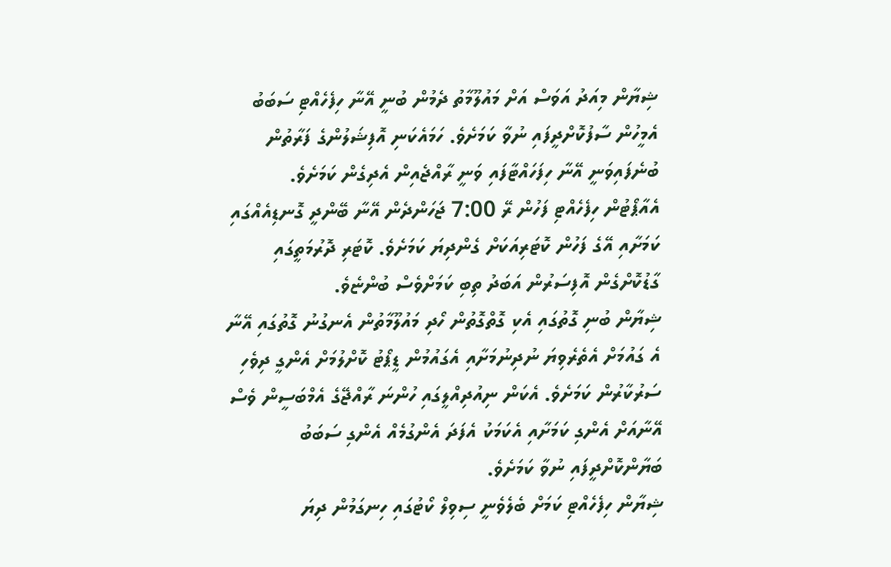ޝިޔާން މިއަދު އަވަސް އަށް މައުލޫމާތު ދެމުން ބުނީ އޭނާ ހިފެހެއްޓި ސަބަބު އެމީހުން ސާފުކޮށްދީފައި ނުވާ ކަމަށެވެ. ހަމައެކަނި އޮފިޝަލުންގެ ފަރާތުން ބުނެފައިވަނީ އޭނާ ހިފަހައްޓާފައި ވަނީ ރާއްޖެއިން އެދިގެން ކަމަށެވެ.
އެއާޕޯޓުން ހިފެހެއްޓި ފަހުން ރޭ 7:00 ޖަހަންދެން އޭނާ ބޭންދީ ގޮނޑިއެއްގައި ކަމަށާއި އޭގެ ފަހުން ކޮޓަރިއަކަށް ގެންދިޔަ ކަމަށެވެ. ކޮޓަރި ދޮރުމަތީގައި ގާޑުކޮށްގެން އޮފިސަރުން އަބަދު ތިބި ކަމަށްވެސް ބުންޏެވެ.
ޝިޔާން ބުނި ގޮތުގައި އެކި ގޮތްގޮތުން ހޯދި މައުލޫމާތުން އެނގުނު ގޮތުގައި އޭނާ އެ ގައުމަށް އެތެރެވިޔަ ނުދިނުމަށާއި އެގައުމުން ޑީޕޯޓު ކޮށްލުމަށް އެންގީ ދިވެހި ސަރުކާރުން ކަމަށެވެ. އެކަން ނިއުދިއްލީގައި ހުންނަ ރާއްޖޭގެ އެމްބަސީން ވެސް އޭނާއަށް އެންގި ކަމަށާއި އެކަމަކު އެފަދަ އެންގުމެއް އެންގި ސަބަބު ބަޔާންކޮށްދީފައި ނުވާ ކަމަށެވެ.
ޝިޔާން ހިފެހެއްޓި ކަމަށް ބެލެވެނީ ސިވިލް ކޯޓުގައި ހިނގަމުން ދިޔަ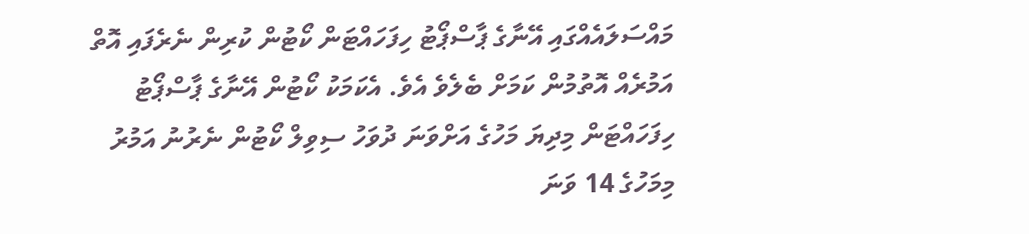މައްސަލައެއްގައި އޭނާގެ ޕާސްޕޯޓު ހިފަހައްޓަން ކޯޓުން ކުރިން ނެރެފައި އޮތް އަމުރެއް އޮތުމުން ކަމަށް ބެލެވެ އެވެ. އެކަމަކު ކޯޓުން އޭނާގެ ޕާސްޕޯޓު ހިފަހައްޓަން މިދިޔަ މަހުގެ އަށްވަނަ ދުވަހު ސިވިލް ކޯޓުން ނެރުނު އަމުރު މިމަހުގެ 14 ވަނަ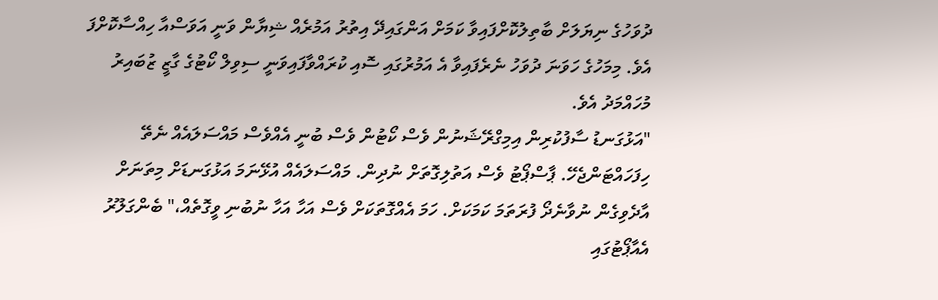ދުވަހުގެ ނިޔަލަށް ބާތިލުކޮށްފައިވާ ކަމަށް އަންގައިދޭ އިތުރު އަމުރެއް ޝިޔާން ވަނީ އަވަސްއާ ހިއްސާކޮށްފަ އެވެ. މިމަހުގެ ހަވަނަ ދުވަހު ނެރެފައިވާ އެ އަމުރުގައި ސޮއި ކުރައްވާފައިވަނީ ސިވިލް ކޯޓުގެ ގާޒީ ޒުބައިރު މުހައްމަދު އެވެ.
"އަޅުގަނޑު ސާފުކުރިން އިމިގްރޭޝަނުން ވެސް ކޯޓުން ވެސް ބުނީ އެއްވެސް މައްސަލައެއް ނެތޭ ހިފަހައްޓަންޖެހޭ. ޕާސްޕޯޓު ވެސް އަތުލިގޮތަށް ނުދިން. މައްސަލައެއް އުޅޭނަމަ އަޅުގަނޑަށް މިތަނަށް އާދެވިގެން ނުވާނެދޯ ފުރަތަމަ ކަމަކަށް. ހަމަ އެއްގޮތަކަށް ވެސް އަހާ އަހާ ނުބުނި ވީގޮތެއް،" ބެންގަލޫރު އެއާޕޯޓުގައި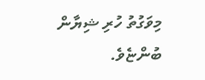މިވަގުތު ހުރި ޝިޔާން ބުންޏެވެ.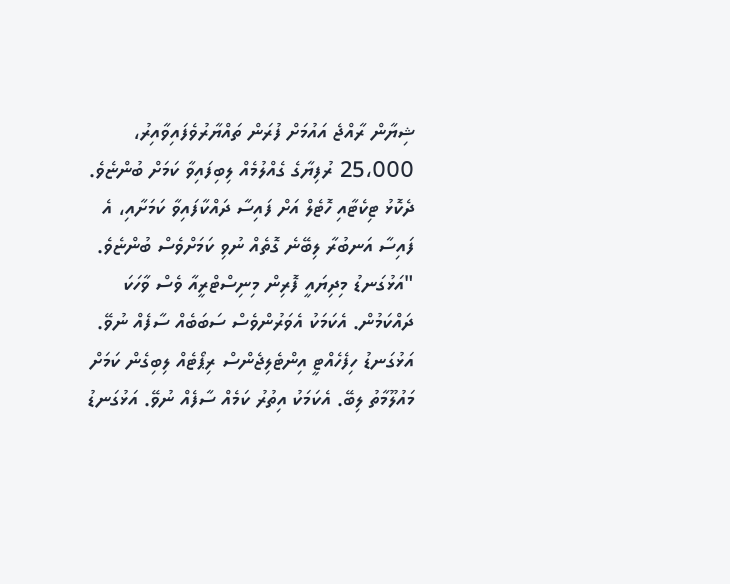ޝިޔާން ރާއްޖެ އައުމަށް ފުރަން ތައްޔާރުވެފައިވާއިރު، 25،000 ރުފިޔާގެ ގެއްލުމެއް ލިބިފައިވާ ކަމަށް ބުންޏެވެ. ދެކޮޅު ޓިކެޓާއި ހޮޓެލް އަށް ފައިސާ ދައްކާފައިވާ ކަމަށާއި، އެ ފައިސާ އަނބުރާ ލިބޭނެ ގޮތެއް ނުވި ކަމަށްވެސް ބުންޏެވެ.
"އަޅުގަނޑު މިދިޔައީ ފޮރިން މިނިސްޓްރީއާ ވެސް ވާހަކަ ދައްކަމުން. އެކަމަކު އެވަރުންވެސް ސަބަބެއް ސާފެއް ނުވޭ. އަޅުގަނޑު ހިފެހެއްޓީ އިންޓެލިޖެންސް ރިޕޯޓެއް ލިބިގެން ކަމަށް މައުލޫމާތު ލިބޭ. އެކަމަކު އިތުރު ކަމެއް ސާފެއް ނުވޭ. އަޅުގަނޑު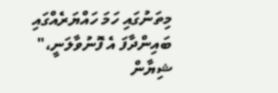މިތަނުގައި ހަމަ ހައްޔަރެއްގައި ބައިންދާފަ އެ ފޮނުވާލަނީ،" ޝިޔާން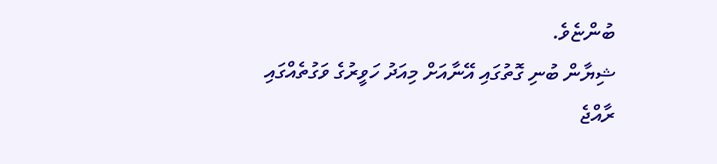ބުންޏެވެ.
ޝިޔާން ބުނި ގޮތުގައި އޭނާއަށް މިއަދު ހަވީރުގެ ވަގުތެއްގައި ރާއްޖެ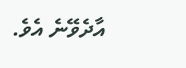އާދެވޭނެ އެވެ.